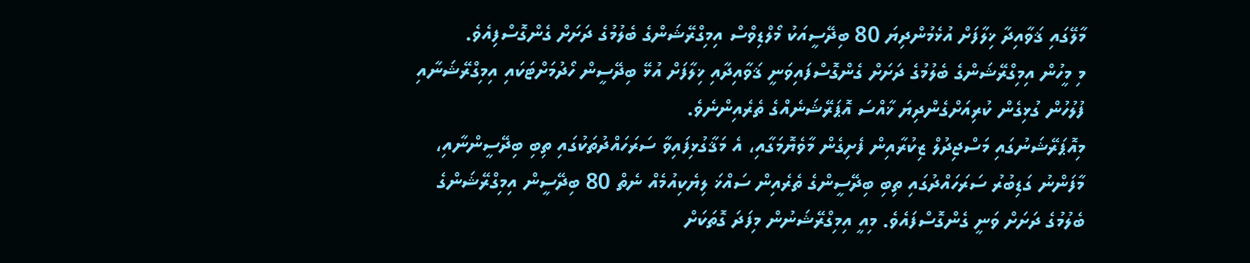މާލޭގައި ޤަވާއިދާ ޚިލާފަށް އުޅެމުންދިޔަ 80 ބިދޭސީއަކު މޯލްޑިވްސް އިމިގްރޭޝަންގެ ބެލުމުގެ ދަށަށް ގެންގޮސްފިއެވެ.
މި މީހުން އިމިގްރޭޝަންގެ ބެލުމުގެ ދަށަށް ގެންގޮސްފައިވަނީ ޤަވާއިދާއި ޚިލާފަށް އުޅޭ ބިދޭސީން ހޯދުމަށްޓަކައި އިމިގްރޭޝަނާއި ފުލުހުން ގުޅިގެން ކުރިއަށްގެންދިޔަ ޚާއްސަ އޮޕަރޭޝަނެއްގެ ތެރެއިންނެވެ.
މިއޮޕަރޭޝަނުގައި މަސްޖިދުލް ޒިކުރާއިން ފެށިގެން މާވެޔޮމަގާއި، އެ މަޤާގުޅިފައިވާ ސަރަހައްދުތަކުގައި ތިބި ބިދޭސީންނާއި، މާފަންނު ގަޑިބުރު ސަރަހައްދުގައި ތިބި ބިދޭސީންގެ ތެރެއިން ސައްޚަ ލިޔެކިއުމެއް ނެތް 80 ބިދޭސީން އިމިގްރޭޝަންގެ ބެލުމުގެ ދަށަށް ވަނީ ގެންގޮސްފައެވެ. މިއީ އިމިގްރޭޝަނުން މިފަދަ ގޮތަކަށް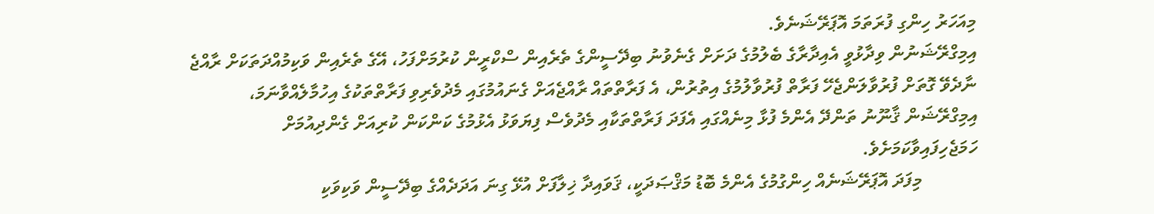މިއަހަރު ހިންގި ފުރަތަމަ އޮޕަރޭޝަނެވެ.
އިމިގްރޭޝަނުން ވިދާޅުވީ އެއިދާރާގެ ބެލުމުގެ ދަށަށް ގެނެވުނު ބިދޭސީންގެ ތެރެއިން ސްކްރީން ކުރުމަށްފަހު، އޭގެ ތެރެއިން ވަކިމުއްދަތަކަށް ރާއްޖެ ނާދެވޭ ގޮތަށް ފުރުވާލަންޖެހޭ ފަރާތް ފުރުވާލުމުގެ އިތުރުން، އެ ފަރާތްތައް ރާއްޖެއަށް ގެނައުމުގައި މެދުވެރިވި ފަރާތްތަކުގެ އިހުމާލެއްވާނަމަ، އިމިގްރޭޝަން ޤާނޫނު ތަންދޭ އެންމެ ފުޅާ މިނެއްގައި އެފަދަ ފަރާތްތަކާއި މެދުވެސް ފިޔަވަޅު އެޅުމުގެ ކަންކަން ކުރިއަށް ގެންދިއުމަށް ހަމަޖެހިފައިވާކަމަށެވެ.
            މިފަދަ އޮޕަރޭޝަނެއް ހިންގުމުގެ އެންމެ ބޮޑު މަޤްޞަދަކީ، ޤަވައިދާ ޚިލާފަށް އުޅޭ ގިނަ އަދަދެއްގެ ބިދޭސީން ވަކިވަކި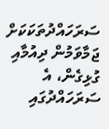ސަރަހައްދުތަކަކަށް ޖަމާވަމުން ދިއުމާއި ގުޅިގެން، އެ ސަރަހައްދުގައި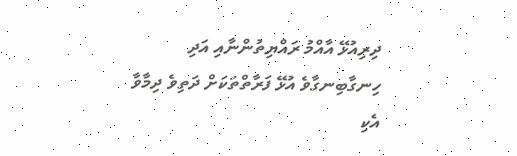ދިރިއުޅޭ އާއްމު ރައްޔިތުންނާއި އަދި ހިނގާބިނގާވެ އުޅޭ ފަރާތްތަކަށް ދަތިވެ ދިމާވާ އެކި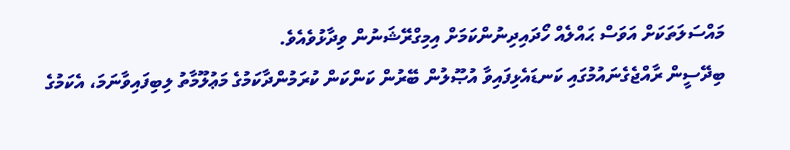މައްސަލަތަކަށް އަވަސް ޙައްލެއް ހޯދައިދިނުންކަމަށް އިމިގްރޭޝަނުން ވިދާޅުވެއެވެ.
ބިދޭސީން ރާއްޖެގެނައުމުގައި ކަނޑައެޅިފައިވާ އުޞޫލުން ބޭރުން ކަންކަން ކުރަމުންދާކަމުގެ މަޢުލޫމާތު ލިބިފައިވާނަމަ، އެކަމުގެ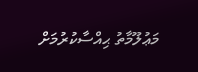މަޢުލޫމާތު ޙިއްސާކުރުމަށް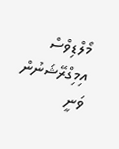މޯލްޑިވްސް އިމިގްރޭޝަނުން ވަނީ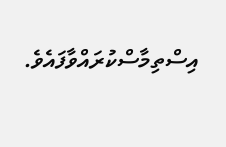އިސްތިމާސްކުރައްވާފައެވެ.